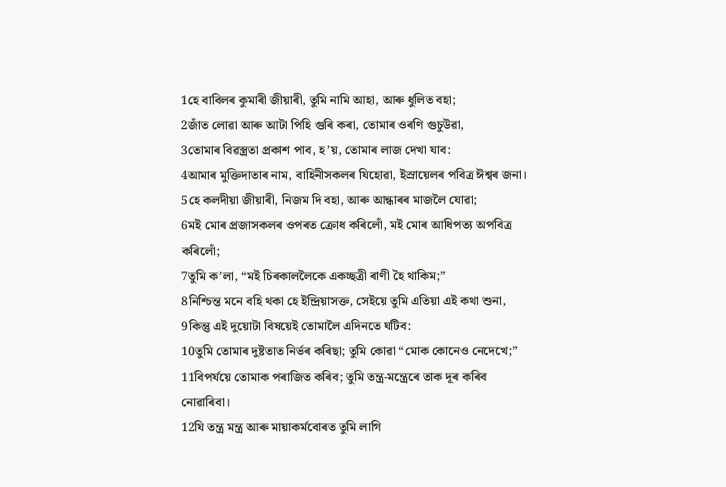1হে বাবিলৰ কুমাৰী জীয়াৰী, তুমি নামি আহা, আৰু ধুলিত বহা;
2জাঁত লোৱা আৰু আটা পিহি গুৰি কৰা, তোমাৰ ওৰণি গুচুউৱা,
3তোমাৰ বিৱস্ত্ৰতা প্ৰকাশ পাব, হ’য়, তোমাৰ লাজ দেখা যাব:
4আমাৰ মুক্তিদাতাৰ নাম, বাহিনীসকলৰ যিহোৱা, ইস্ৰায়েলৰ পবিত্ৰ ঈশ্বৰ জনা।
5হে কলদীয়া জীয়াৰী, নিজম দি বহা, আৰু আন্ধাৰৰ মাজলৈ যোৱা;
6মই মোৰ প্ৰজাসকলৰ ওপৰত ক্ৰোধ কৰিলোঁ, মই মোৰ আধিপত্য অপবিত্ৰ কৰিলোঁ;
7তুমি ক’লা, “মই চিৰকাললৈকে একচ্ছত্ৰী ৰাণী হৈ থাকিম;”
8নিশ্চিন্ত মনে বহি থকা হে ইন্দ্রিয়াসক্ত, সেইয়ে তুমি এতিয়া এই কথা শুনা,
9কিন্তু এই দুয়োটা বিষয়েই তোমালৈ এদিনতে ঘটিব:
10তুমি তোমাৰ দুষ্টতাত নির্ভৰ কৰিছা; তুমি কোৱা “মোক কোনেও নেদেখে;”
11বিপর্যয়ে তোমাক পৰাজিত কৰিব; তুমি তন্ত্র-মন্ত্ৰেৰে তাক দূৰ কৰিব নোৱাৰিবা।
12যি তন্ত্ৰ মন্ত্ৰ আৰু মায়াকর্মবোৰত তুমি লাগি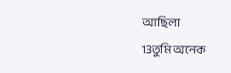আছিলা
13তুমি অনেক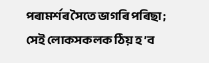পৰামৰ্শৰ সৈতে ভাগৰি পৰিছা; সেই লোকসকলক ঠিয় হ’ব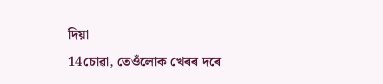দিয়া
14চোৱা, তেওঁলোক খেৰৰ দৰে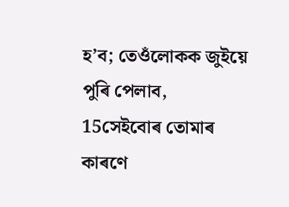হ’ব; তেওঁলোকক জুইয়ে পুৰি পেলাব,
15সেইবোৰ তোমাৰ কাৰণে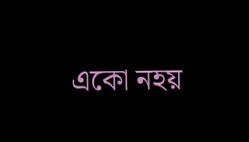একো নহয়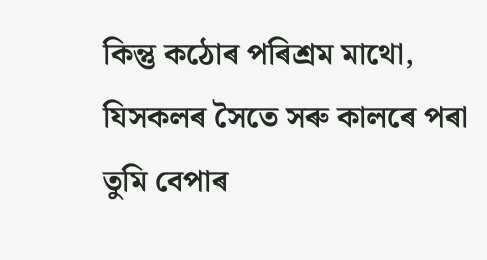কিন্তু কঠোৰ পৰিশ্ৰম মাথো, যিসকলৰ সৈতে সৰু কালৰে পৰা তুমি বেপাৰ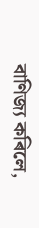বাণিজ্য কৰিলে,